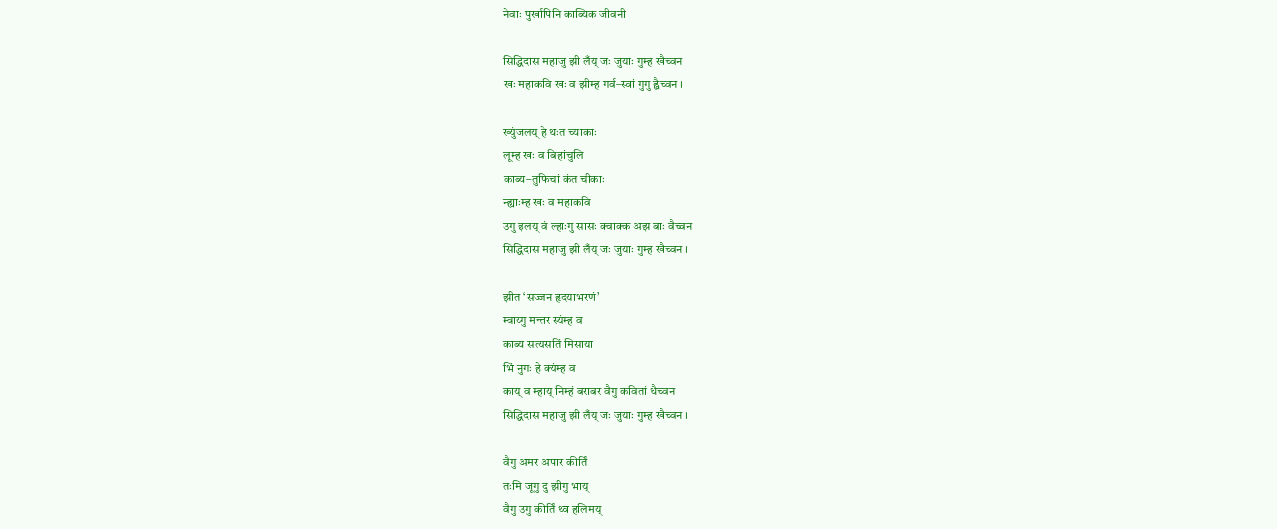नेवाः पुर्खापिनि काब्यिक जीवनी

सिद्धिदास महाजु झी लँय् जः जुयाः गुम्ह खैच्वन
खः महाकवि खः व झीम्ह गर्व–स्वां गुगु ह्वैच्वन ।

ख्युंजलय् हे थःत च्याकाः
लूम्ह खः व बिहांचुलि
काब्य–तुफिचां कंत चीकाः
न्ह्याःम्ह खः व महाकवि
उगु इलय् वं ल्हाःगु सासः क्वाक्क अझ बाः वैच्वन
सिद्धिदास महाजु झी लँय् जः जुयाः गुम्ह खैच्वन ।

झीत ‘सज्जन हृदयाभरणं’
म्वाय्गु मन्तर स्यंम्ह व
काब्य सत्यसतिं मिसाया
भिं नुगः हे क्यंम्ह व
काय् व म्हाय् निम्हं बराबर वैगु कवितां धैच्वन
सिद्धिदास महाजु झी लँय् जः जुयाः गुम्ह खैच्वन ।

वैगु अमर अपार कीर्तिं
तःमि जूगु दु झीगु भाय्
वैगु उगु कीर्तिं थ्व हलिमय्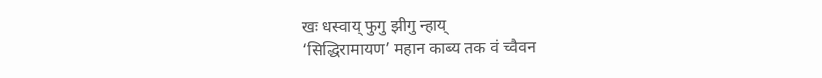खः धस्वाय् फुगु झीगु न्हाय्
‘सिद्धिरामायण’ महान काब्य तक वं च्वैवन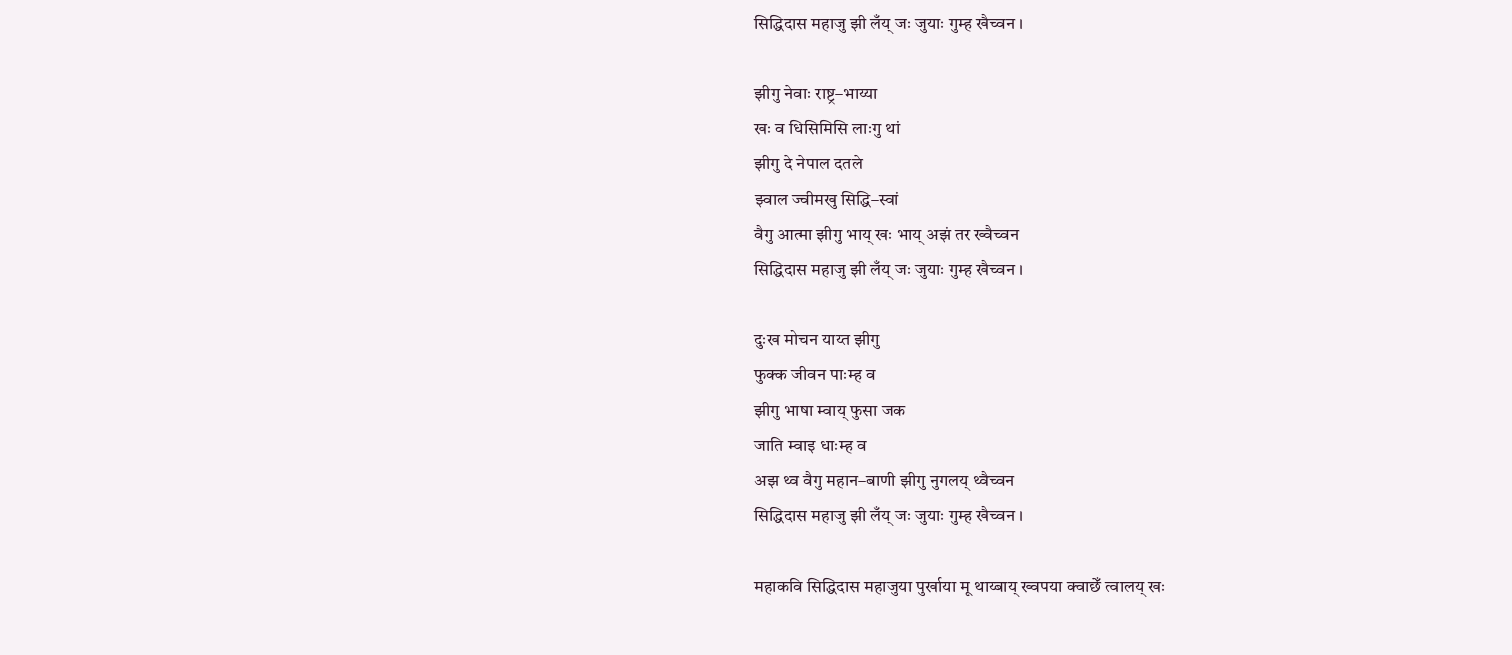सिद्धिदास महाजु झी लँय् जः जुयाः गुम्ह खैच्वन ।

झीगु नेवाः राष्ट्र–भाय्या
खः व धिसिमिसि लाःगु थां
झीगु दे नेपाल दतले
झ्वाल ज्वीमखु सिद्धि–स्वां
वैगु आत्मा झीगु भाय् खः भाय् अझं तर ख्वैच्वन
सिद्धिदास महाजु झी लँय् जः जुयाः गुम्ह खैच्वन ।

दुःख मोचन याय्त झीगु
फुक्क जीवन पाःम्ह व
झीगु भाषा म्वाय् फुसा जक
जाति म्वाइ धाःम्ह व
अझ थ्व वैगु महान–बाणी झीगु नुगलय् थ्वैच्वन
सिद्धिदास महाजु झी लँय् जः जुयाः गुम्ह खैच्वन ।

महाकवि सिद्धिदास महाजुया पुर्खाया मू थाय्बाय् ख्वपया क्वाछेँ त्वालय् खः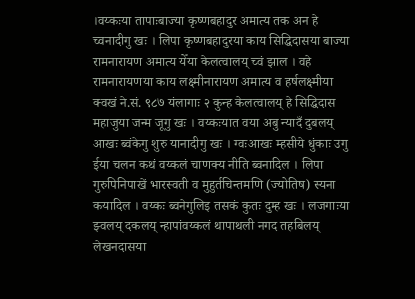।वय्कःया तापाःबाज्या कृष्णबहादुर अमात्य तक अन हे च्वनादीगु खः । लिपा कृष्णबहादुरया काय सिद्धिदासया बाज्या रामनारायण अमात्य येँया केलत्वालय् च्वं झाल । वहे रामनारायणया काय लक्ष्मीनारायण अमात्य व हर्षलक्ष्मीया क्वखं ने.सं. ९८७ यंलागाः २ कुन्ह केलत्वालय् हे सिद्धिदास महाजुया जन्म जूगु खः । वय्कःयात वया अबु न्यादँ दुबलय् आखः ब्वंकेगु शुरु यानादीगु खः । ग्वःआखः म्हसीये धुंकाः उगु ईया चलन कथं वय्कलं चाणक्य नीति ब्वनादिल । लिपा गुरुपिनिपाखें भारस्वती व मुहुर्तचिन्तमणि (ज्योतिष) स्यना कयादिल । वय्कः ब्वनेगुलिइ तसकं कुतः दुम्ह खः । लजगाःया झ्वलय् दकलय् न्हापांवय्कलं थापाथली नगद तहबिलय् लेखनदासया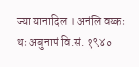ज्या यानादिल । अनंलि वय्कः थः अबुनापं वि.सं. १९४०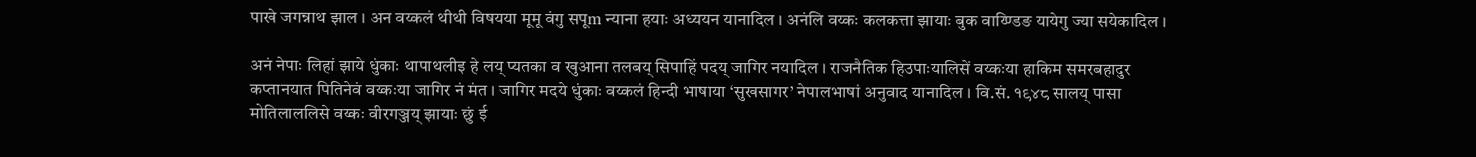पाखे जगन्नाथ झाल । अन वय्कलं थीथी विषयया मूमू वंगु सपूm न्याना हयाः अध्ययन यानादिल । अनंलि वय्कः कलकत्ता झायाः बुक वाय्ण्डिङ यायेगु ज्या सयेकादिल ।

अनं नेपाः लिहां झाये धुंकाः थापाथलीइ हे लय् प्यतका व खुआना तलबय् सिपाहिं पदय् जागिर नयादिल । राजनैतिक हिउपाःयालिसें वय्कःया हाकिम समरबहादुर कप्तानयात पितिनेवं वय्कःया जागिर नं मंत । जागिर मदये धुंकाः वय्कलं हिन्दी भाषाया ‘सुखसागर’ नेपालभाषां अनुवाद यानादिल । वि.सं. १९४८ सालय् पासा मोतिलाललिसे वय्कः वीरगञ्जय् झायाः छुं ई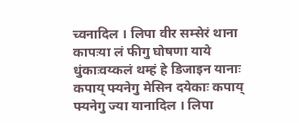च्वनादिल । लिपा वीर सम्सेरं थाना कापःया लं फीगु घोषणा याये धुंकाःवय्कलं थम्हं हे डिजाइन यानाः कपाय् फ्यनेगु मेसिन दयेकाः कपाय् फ्यनेगु ज्या यानादिल । लिपा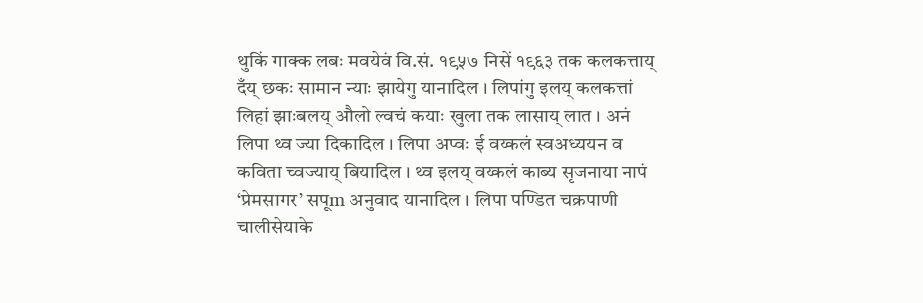थुकिं गाक्क लबः मवयेवं वि.सं. १९५७ निसें १९६३ तक कलकत्ताय् दँय् छकः सामान न्याः झायेगु यानादिल । लिपांगु इलय् कलकत्तां लिहां झाःबलय् औलो ल्वचं कयाः खुला तक लासाय् लात । अनं लिपा थ्व ज्या दिकादिल । लिपा अप्वः ई वय्कलं स्वअध्ययन व कविता च्वज्याय् बियादिल । थ्व इलय् वय्कलं काब्य सृजनाया नापं ‘प्रेमसागर’ सपूm अनुवाद यानादिल । लिपा पण्डित चक्रपाणी चालीसेयाके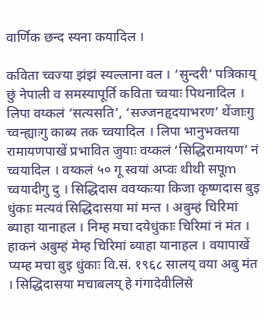वार्णिक छन्द स्यना कयादिल ।

कविता च्वज्या झंझं स्यल्लाना वल । ‘सुन्दरी’ पत्रिकाय् छुं नेपाली व समस्यापूर्ति कविता च्वयाः पिथनादिल । लिपा वय्कलं ‘सत्यसति’, ‘सज्जनहृदयाभरण’ थेंजाःगु च्वन्ह्याःगु काब्य तक च्वयादिल । लिपा भानुभक्तया रामायणपाखें प्रभावित जुयाः वय्कलं ‘सिद्धिरामायण’ नं च्वयादिल । वय्कलं ५० गू स्वयां अप्वः थीथी सपूm च्वयादीगु दु । सिद्धिदास ववय्कःया किजा कृष्णदास बुइ धुंकाः मत्यवं सिद्धिदासया मां मन्त । अबुम्हं चिरिमां ब्याहा यानाहल । निम्ह मचा दयेधुंकाः चिरिमां नं मंत । हाकनं अबुम्हं मेम्ह चिरिमां ब्याहा यानाहल । वयापाखें प्यम्ह मचा बुइ धुंकाः वि.सं. १९६८ सालय् वया अबु मंत । सिद्धिदासया मचाबलय् हे गंगादेवीलिसे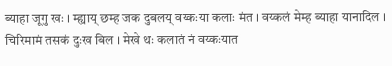ब्याहा जूगु खः । म्ह्याय् छम्ह जक दुबलय् वय्कःया कलाः मंत । वय्कलं मेम्ह ब्याहा यानादिल । चिरिमामं तसकं दुःख बिल । मेखे थः कलातं नं वय्कःयात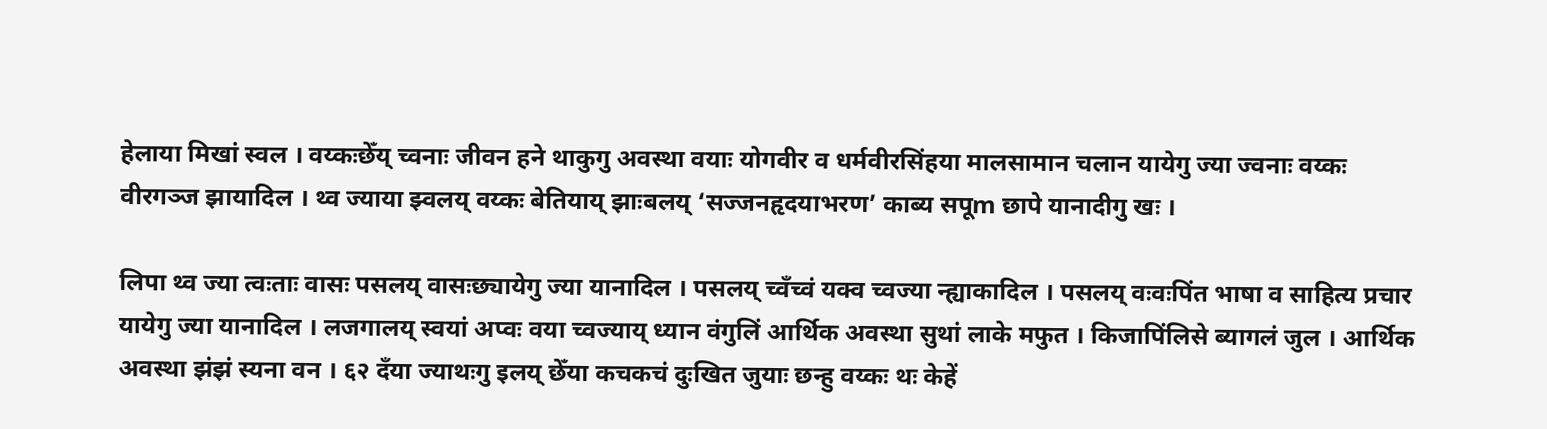हेलाया मिखां स्वल । वय्कःछेँय् च्वनाः जीवन हने थाकुगु अवस्था वयाः योगवीर व धर्मवीरसिंहया मालसामान चलान यायेगु ज्या ज्वनाः वय्कः वीरगञ्ज झायादिल । थ्व ज्याया झ्वलय् वय्कः बेतियाय् झाःबलय् ‘सज्जनहृदयाभरण’ काब्य सपूm छापे यानादीगु खः ।

लिपा थ्व ज्या त्वःताः वासः पसलय् वासःछ्यायेगु ज्या यानादिल । पसलय् च्वँच्वं यक्व च्वज्या न्ह्याकादिल । पसलय् वःवःपिंत भाषा व साहित्य प्रचार यायेगु ज्या यानादिल । लजगालय् स्वयां अप्वः वया च्वज्याय् ध्यान वंगुलिं आर्थिक अवस्था सुथां लाके मफुत । किजापिंलिसे ब्यागलं जुल । आर्थिक अवस्था झंझं स्यना वन । ६२ दँया ज्याथःगु इलय् छेँया कचकचं दुःखित जुयाः छन्हु वय्कः थः केहें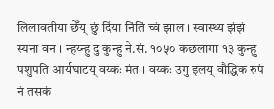लिलावतीया छेँय् छुं दिंया निंतिं च्वं झाल । स्वास्थ्य झंझं स्यना वन । न्हय्न्हु दु कुन्हु ने.सं. १०५० कछलागा १३ कुन्हु पशुपति आर्यघाटय् वय्कः मंत । वय्कः उगु इलय् वौद्धिक रुपं नं तसकं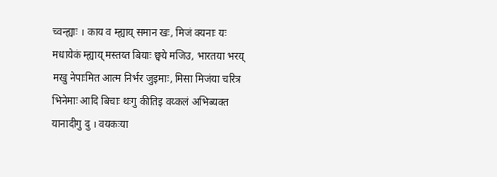च्वन्ह्याः । काय व म्ह्याय् समान खः, मिजं क्यनाः यः मधायेकं म्ह्याय् मस्तय्त बियाः छ्वये मजिउ, भारतया भरय् मखु नेपाःमित आत्म निर्भर जुइमाः, मिसा मिजंया चरित्र भिनेमाः आदि बिचाः थःगु कीतिइ वय्कलं अभिब्यक्त यानादीगु दु । वयकःया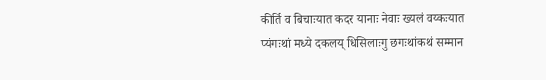कीर्ति व बिचाःयात कदर यानाः नेवाः ख्यलं वय्कःयात प्यंगःथां मध्ये दकलय् धिसिलाःगु छगःथांकथं सम्मान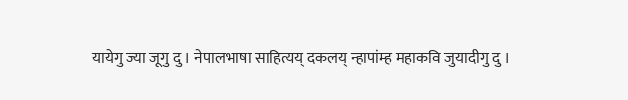यायेगु ज्या जूगु दु । नेपालभाषा साहित्यय् दकलय् न्हापांम्ह महाकवि जुयादीगु दु ।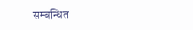सम्बन्धित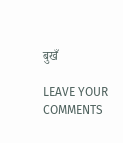बुखँ

LEAVE YOUR COMMENTS